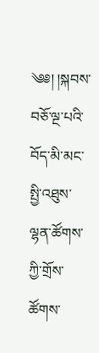༄༅། །སྐབས་བཅོ་ལྔ་པའི་བོད་མི་མང་སྤྱི་འཐུས་ལྷན་ཚོགས་ཀྱི་གྲོས་ཚོགས་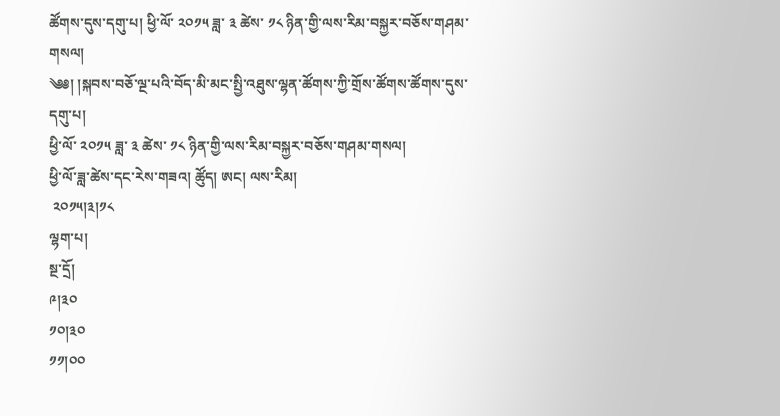ཚོགས་དུས་དགུ་པ། ཕྱི་ལོ་ ༢༠༡༥ ཟླ་ ༣ ཚེས་ ༡༨ ཉིན་གྱི་ལས་རིམ་བསྐྱར་བཅོས་གཤམ་གསལ།
༄༅། །སྐབས་བཅོ་ལྔ་པའི་བོད་མི་མང་སྤྱི་འཐུས་ལྷན་ཚོགས་ཀྱི་གྲོས་ཚོགས་ཚོགས་དུས་དགུ་པ།
ཕྱི་ལོ་ ༢༠༡༥ ཟླ་ ༣ ཚེས་ ༡༨ ཉིན་གྱི་ལས་རིམ་བསྐྱར་བཅོས་གཤམ་གསལ།
ཕྱི་ལོ་ཟླ་ཚེས་དང་རེས་གཟའ། ཚོུད། ཨང། ལས་རིམ།
 ༢༠༡༥།༣།༡༨
ལྷག་པ།
སྔ་དྲོ།
༩།༣༠
༡༠།༣༠
༡༡།༠༠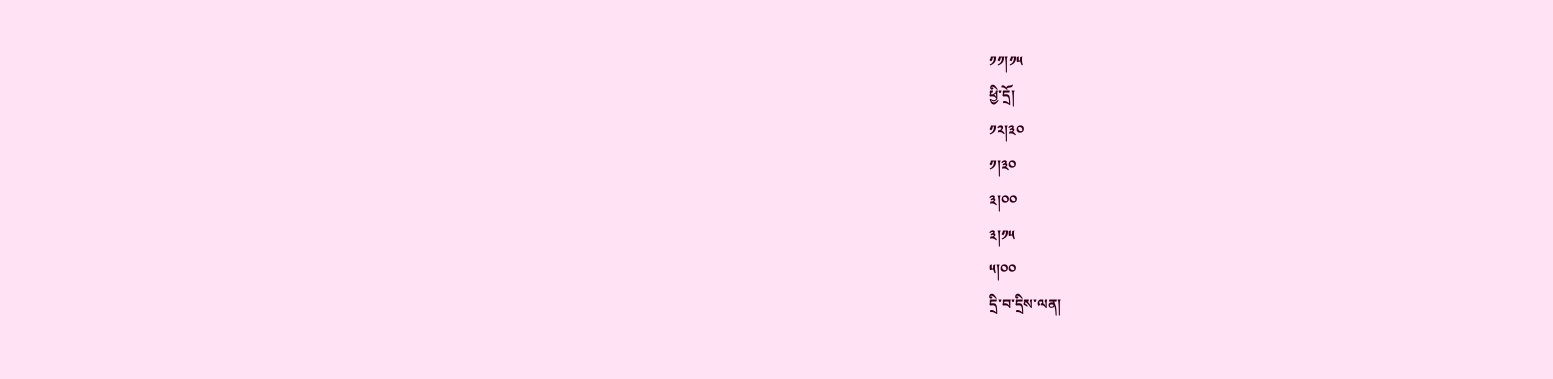༡༡།༡༥
ཕྱི་དྲོ།
༡༢།༣༠
༡།༣༠
༣།༠༠
༣།༡༥
༥།༠༠
དྲི་བ་དྲིས་ལན།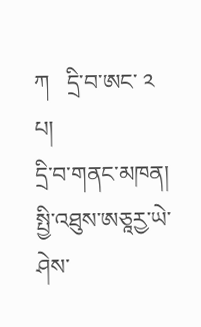ཀ   དྲི་བ་ཨང་ ༢ པ།
དྲི་བ་གནང་མཁན།
སྤྱི་འཐུས་ཨཅཱརྱ་ཡེ་ཤེས་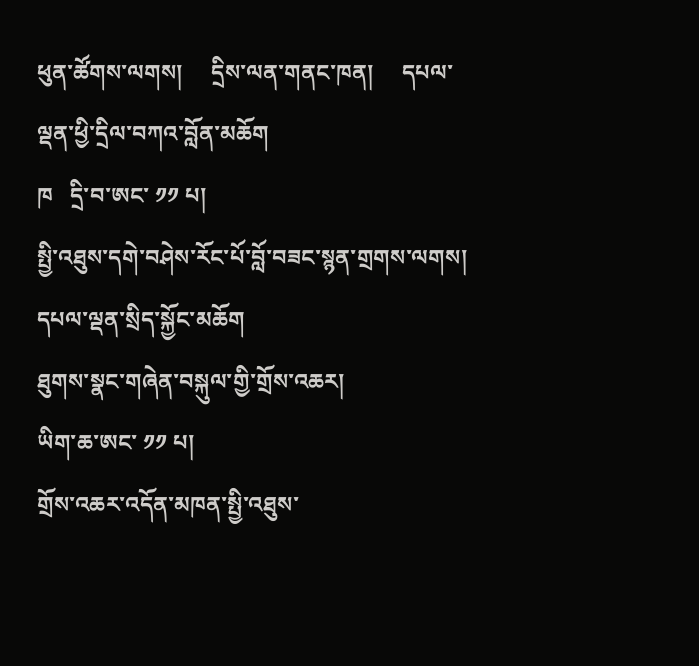ཕུན་ཚོགས་ལགས།     དྲིས་ལན་གནང་ཁན།     དཔལ་ལྡན་ཕྱི་དྲིལ་བཀའ་བློན་མཆོག
ཁ   དྲི་བ་ཨང་ ༡༡ པ།
སྤྱི་འཐུས་དགེ་བཤེས་རོང་པོ་བློ་བཟང་སྙན་གྲགས་ལགས།  དཔལ་ལྡན་སྲིད་སྐྱོང་མཆོག
ཐུགས་སྣང་གཞེན་བསྐུལ་གྱི་གྲོས་འཆར།
ཡིག་ཆ་ཨང་ ༡༡ པ།
གྲོས་འཆར་འདོན་མཁན་སྤྱི་འཐུས་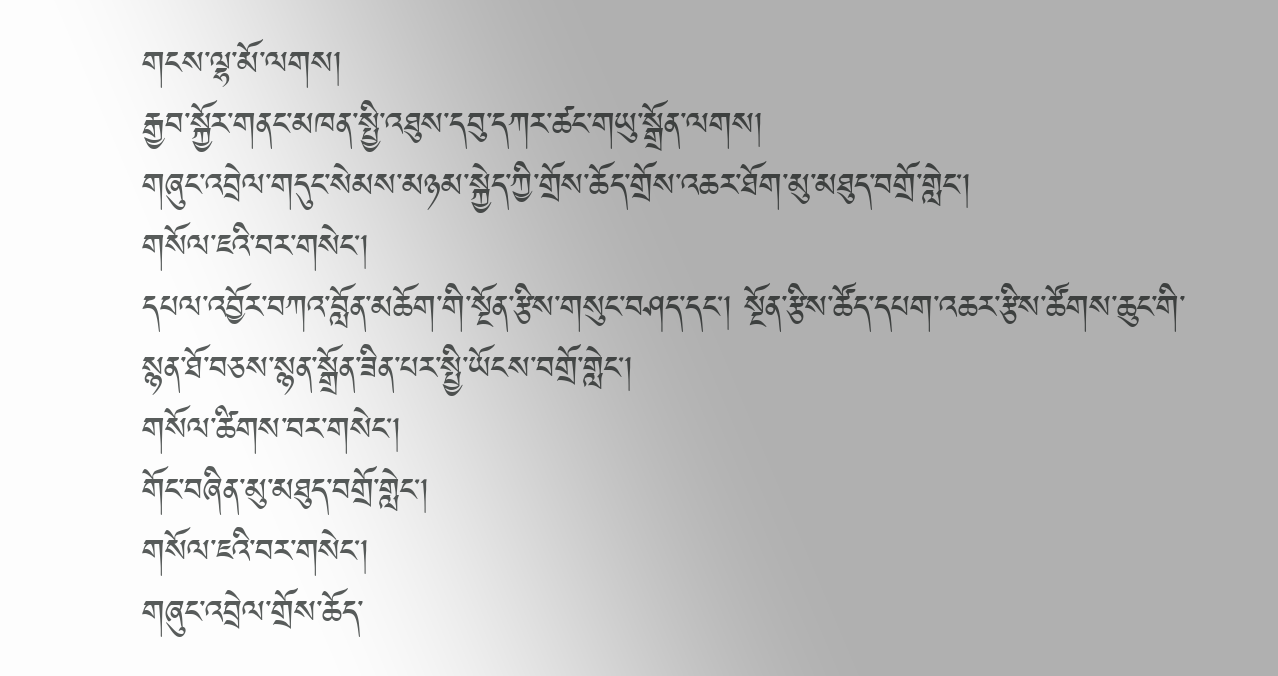གངས་ལྷ་མོ་ལགས།
རྒྱབ་སྐྱོར་གནང་མཁན་སྤྱི་འཐུས་དབུ་དཀར་ཚང་གཡུ་སྒྲོན་ལགས།
གཞུང་འབྲེལ་གདུང་སེམས་མཉམ་སྐྱེད་ཀྱི་གྲོས་ཆོད་གྲོས་འཆར་ཐོག་མུ་མཐུད་བགྲོ་གླེང།
གསོལ་ཇའི་བར་གསེང།
དཔལ་འབྱོར་བཀའ་བློན་མཆོག་གི་སྔོན་རྩིས་གསུང་བཤད་དང། སྔོན་རྩིས་ཚོད་དཔག་འཆར་རྩིས་ཚོགས་ཆུང་གི་སྙན་ཐོ་བཅས་སྙན་སྒྲོན་ཟིན་པར་སྤྱི་ཡོངས་བགྲོ་གླེང།
གསོལ་ཚིགས་བར་གསེང།
གོང་བཞིན་མུ་མཐུད་བགྲོ་གླེང།
གསོལ་ཇའི་བར་གསེང།
གཞུང་འབྲེལ་གྲོས་ཆོད་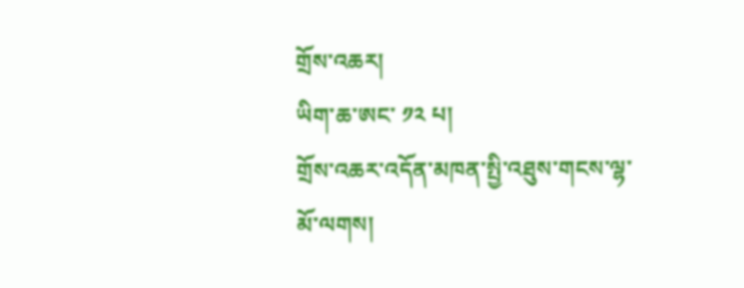གྲོས་འཆར།
ཡིག་ཆ་ཨང་ ༡༢ པ།
གྲོས་འཆར་འདོན་མཁན་སྤྱི་འཐུས་གངས་ལྷ་མོ་ལགས།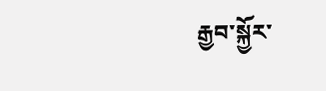རྒྱབ་སྐྱོར་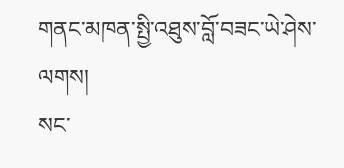གནང་མཁན་སྤྱི་འཐུས་བློ་བཟང་ཡེ་ཤེས་ལགས།
སང་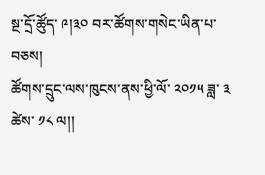སྔ་དྲོ་ཚོུད་ ༩།༣༠ བར་ཚོགས་གསེང་ཡིན་པ་བཅས།
ཚོགས་དྲུང་ལས་ཁུངས་ནས་ཕྱི་ལོ་ ༢༠༡༥ ཟླ་ ༣ ཚེས་ ༡༨ ལ།།